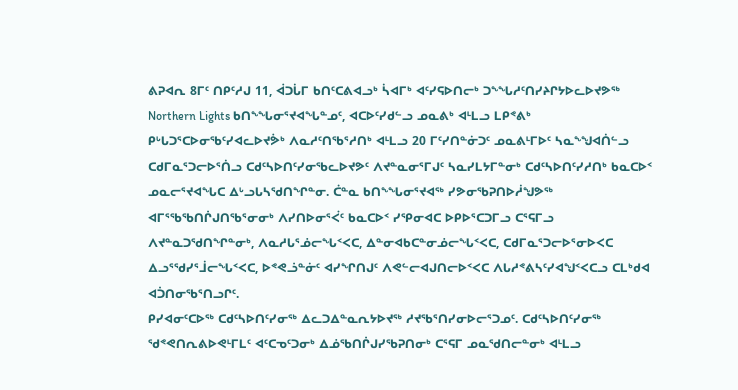ᕕᕈᐊᕆ 8ᒥᑦ ᑎᑭᑦᓱᒍ 11, ᐋᑐᒑᒥ ᑲᑎᑦᑕᕕᐊᓗᒃ ᓵᐊᒥᒃ ᐊᑦᓯᕋᐅᑎᓕᒃ ᑐᖕᖓᓱᑦᑎᓯᔨᒋᔭᐅᓚᐅᔪᕗᖅ Northern Lights ᑲᑎᖕᖓᓂᕐᔪᐊᖓᓐᓄᑦ, ᐊᑕᐅᑦᓯᑯᓪᓗ ᓄᓇᕕᒃ ᐊᒻᒪᓗ ᒪᑭᕝᕕᒃ ᑭᒡᒐᑐᕐᑕᐅᓂᖃᑦᓯᐊᓚᐅᔪᕘᒃ ᐱᓇᓱᑦᑎᖃᕐᓱᑎᒃ ᐊᒻᒪᓗ 20 ᒥᑦᓯᑎᓐᓃᑐᑦ ᓄᓇᕕᒻᒥᐅᑦ ᓴᓇᖕᖑᐊᑏᓪᓗ ᑕᑯᒥᓇᕐᑐᓕᐅᕐᑏᓗ ᑕᑯᑦᓴᐅᑎᑦᓯᓂᖃᓚᐅᔪᕗᑦ ᐱᔪᓐᓇᓂᕐᒥᒍᑦ ᓴᓇᓯᒪᔭᒥᓐᓂᒃ ᑕᑯᑦᓴᐅᑎᑦᓯᓱᑎᒃ ᑲᓇᑕᐅᑉ ᓄᓇᓕᕐᔪᐊᖓᑕ ᐃᒡᓗᒐᓴᖁᑎᖏᓐᓂ. ᑖᓐᓇ ᑲᑎᖕᖓᓂᕐᔪᐊᖅ ᓯᕗᓂᖃᕈᑎᐅᓲᖑᕗᖅ ᐊᒥᕐᖃᖃᑎᒌᒍᑎᖃᕐᓂᓂᒃ ᐱᓯᑎᐅᓂᕐᐹᑦ ᑲᓇᑕᐅᑉ ᓯᕿᓂᐊᑕ ᐅᑭᐅᕐᑕᑐᒥᓗ ᑕᕐᕋᒥᓗ ᐱᔪᓐᓇᑐᖁᑎᖏᓐᓂᒃ, ᐱᓇᓱᒐᕐᓅᓕᖓᑉᐸᑕ, ᐃᓐᓂᐊᑲᑕᓐᓂᓅᓕᖓᑉᐸᑕ, ᑕᑯᒥᓇᕐᑐᓕᐅᕐᓂᐅᐸᑕ ᐃᓗᕐᖁᓯᕐᒨᓕᖓᑉᐸᑕ, ᐅᕝᕙᓘᓐᓃᑦ ᐊᓯᖏᑎᒍᑦ ᐱᕙᓪᓕᐊᒍᑎᓕᐅᑉᐸᑕ ᐱᒐᓱᕝᕕᓴᑦᓯᐊᖑᑉᐸᑕᓗ ᑕᒪᒃᑯᐊ ᐊᑑᑎᓂᖃᕐᑎᓗᒋᑦ.
ᑭᓯᐊᓂᑦᑕᐅᖅ ᑕᑯᑦᓴᐅᑎᑦᓯᓂᖅ ᐃᓚᑐᐃᓐᓇᕆᔭᐅᔪᖅ ᓱᔪᖃᕐᑎᓯᓂᐅᓕᕐᑐᓄᑦ. ᑕᑯᑦᓴᐅᑎᑦᓯᓂᖅ ᖁᕝᕙᑎᕆᕕᐅᕙᒻᒥᒪᑦ ᐊᑦᑕᓀᑦᑐᓂᒃ ᐃᓅᖃᑎᒌᒍᓯᖃᕈᑎᓂᒃ ᑕᕐᕋᒥ ᓄᓇᖁᑎᓕᓐᓂᒃ ᐊᒻᒪᓗ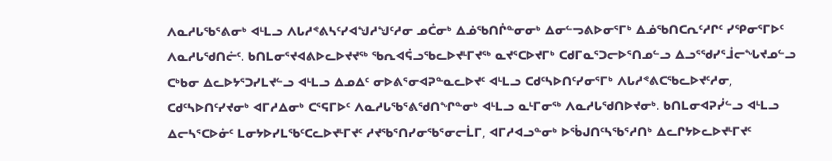ᐱᓇᓱᒐᖃᕐᕕᓂᒃ ᐊᒻᒪᓗ ᐱᒐᓱᕝᕕᓴᑦᓯᐊᖑᓱᖑᑦᓱᓂ ᓄᑖᓂᒃ ᐃᓅᖃᑎᒌᓐᓂᓂᒃ ᐃᓂᓪᓓᕕᐅᓂᕐᒥᒃ ᐃᓅᖃᑎᑕᕆᑦᓱᒋᑦ ᓯᕿᓂᕐᒥᐅᑦ ᐱᓇᓱᒐᖁᑎᓖᑦ. ᑲᑎᒪᓂᕐᔪᐊᕕᐅᓚᐅᔪᔪᖅ ᖃᕆᐊᕌᓗᖃᓚᐅᔪᒻᒥᔪᖅ ᓇᔪᕐᑕᐅᔪᒥᒃ ᑕᑯᒥᓇᕐᑐᓕᐅᕐᑎᓄᓪᓗ ᐃᓗᕐᖁᓯᕐᒨᓕᖓᔪᓄᓪᓗ ᑕᒃᑲᓂ ᐃᓚᐅᔭᕐᑐᓯᒪᔪᓪᓗ ᐊᒻᒪᓗ ᐃᓄᐃᑦ ᓂᐅᕕᕐᓂᐊᕈᓐᓇᓚᐅᔪᑦ ᐊᒻᒪᓗ ᑕᑯᑦᓴᐅᑎᑦᓯᓂᕐᒥᒃ ᐱᒐᓱᕝᕕᑕᖃᓚᐅᔪᑦᓱᓂ, ᑕᑯᑦᓴᐅᑎᑦᓯᔪᓂᒃ ᐊᒥᓱᐃᓂᒃ ᑕᕐᕋᒥᐅᑦ ᐱᓇᓱᒐᖃᕐᕕᖁᑎᖏᓐᓂᒃ ᐊᒻᒪᓗ ᓇᒻᒥᓂᖅ ᐱᓇᓱᒐᖁᑎᐅᔪᓂᒃ. ᑲᑎᒪᓂᐊᕈᓰᓪᓗ ᐊᒻᒪᓗ ᐃᓕᓴᕐᑕᐅᓃᑦ ᒪᓂᔭᐅᓯᒪᖃᑦᑕᓚᐅᔪᒻᒥᔪᑦ ᓱᔪᖃᕐᑎᓯᓂᖃᕐᓂᓕᒫᒥ, ᐊᒥᓱᐊᓗᓐᓂᒃ ᐅᖄᒍᑎᑦᓴᖃᕐᓱᑎᒃ ᐃᓚᒋᔭᐅᓚᐅᔪᒻᒥᔪᑦ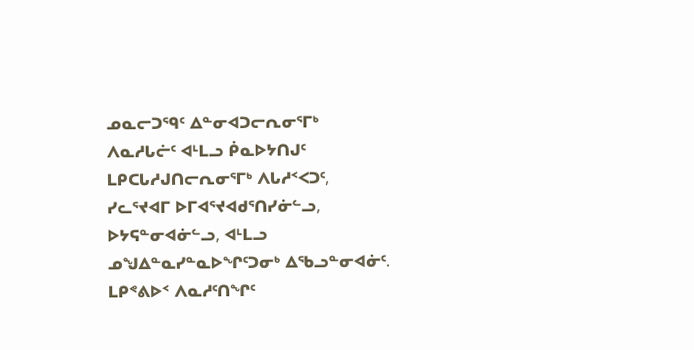ᓄᓇᓕᑐᙯᑦ ᐃᓐᓂᐊᑐᓕᕆᓂᕐᒥᒃ ᐱᓇᓱᒐᓖᑦ ᐊᒻᒪᓗ ᑮᓇᐅᔭᑎᒍᑦ ᒪᑭᑕᒐᓱᒍᑎᓕᕆᓂᕐᒥᒃ ᐱᒐᓱᑉᐸᑐᑦ, ᓯᓚᕐᔪᐊᒥ ᐅᒥᐊᕐᔪᐊᑯᕐᑎᓯᓃᓪᓗ, ᐅᔭᕋᓐᓂᐊᓃᓪᓗ, ᐊᒻᒪᓗ ᓄᖑᐃᓐᓇᓯᓐᓇᐅᖏᑦᑐᓂᒃ ᐃᖃᓗᓐᓂᐊᓃᑦ. ᒪᑭᕝᕕᐅᑉ ᐱᓇᓱᑦᑎᖏᑦ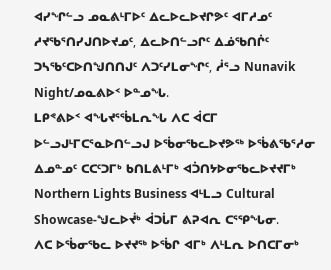ᐊᓯᖏᓪᓗ ᓄᓇᕕᒻᒥᐅᑦ ᐃᓚᐅᓚᐅᔪᒋᕗᑦ ᐊᒥᓱᓄᑦ ᓱᔪᖃᕐᑎᓯᒍᑎᐅᔪᓄᑦ, ᐃᓚᐅᑎᓪᓗᒋᑦ ᐃᓅᖃᑎᒌᑦ ᑐᓴᖃᑦᑕᐅᑎᖑᑎᑎᒍᑦ ᐱᑐᑦᓯᒪᓂᖏᑦ, ᓲᕐᓗ Nunavik Night/ᓄᓇᕕᐅᑉ ᐅᓐᓄᖓ.
ᒪᑭᕝᕕᐅᑉ ᐊᖓᔪᕐᖄᒪᕆᖓ ᐱᑕ ᐋᑕᒥ ᐅᓪᓗᒍᒻᒥᑕᕐᓇᐅᑎᓪᓗᒍ ᐅᖄᓂᖃᓚᐅᔪᕗᖅ ᐅᖄᕕᖃᕐᓱᓂ ᐃᓄᓐᓄᑦ ᑕᑕᑦᑐᒥᒃ ᑲᑎᒪᕕᒻᒥᒃ ᐊᑑᑎᔭᐅᓂᖃᓚᐅᔪᔪᒥᒃ Northern Lights Business ᐊᒻᒪᓗ Cultural Showcase-ᖑᓚᐅᔫᒃ ᐋᑐᒑᒥ ᕕᕈᐊᕆ ᑕᕐᕿᖓᓂ.
ᐱᑕ ᐅᖄᓂᖃᓚ ᐅᔪᔪᖅ ᐅᖄᒋ ᐊᒥᒃ ᐱᒻᒪᕆ ᐅᑎᑕᒥᓂᒃ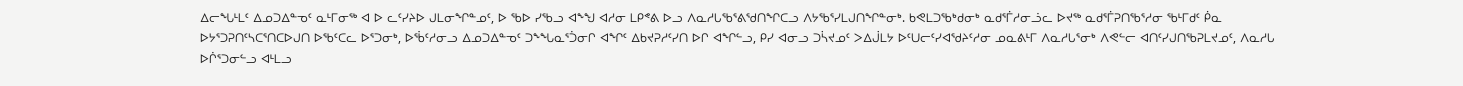ᐃᓕᖓᒻᒪᑦ ᐃᓄᑐᐃᓐᓀᑦ ᓇᒻᒥᓂᖅ ᐊ ᐅ ᓚᑦᓯᔨᐅ ᒍᒪᓂᖏᓐᓄᑦ, ᐅ ᖃᐅ ᓯᖃᓗ ᐊᖕᖑ ᐊᓱᓂ ᒪᑭᕝᕕ ᐅᓗ ᐱᓇᓱᒐᖃᕐᕕᖁᑎᖏᑕᓗ ᐱᔭᖃᕐᓯᒪᒍᑎᖏᓐᓂᒃ. ᑲᕙᒪᑐᖃᒃᑯᓂᒃ ᓇᑯᕐᒦᓱᓂᓘᓚ ᐅᔪᖅ ᓇᑯᕐᒦᕈᑎᖃᕐᓱᓂ ᖃᒻᒥᑯᑦ ᑮᓇ ᐅᔭᕐᑐᕈᑎᑦᓴᑕᕐᑎᑕᐅᒍᑎ ᐅᖃᑦᑕᓚ ᐅᕐᑐᓂᒃ, ᐅᖄᑦᓱᓂᓗ ᐃᓄᑐᐃᓐᓀᑦ ᑐᖕᖓᓇᕐᑑᓂᒋ ᐊᖏᑦ ᐃᑲᔪᕈᓱᑦᓯᑎ ᐅᒋ ᐊᖏᓪᓗ, ᑭᓯ ᐊᓂᓗ ᑐᓵᔪᓄᑦ ᐳᐃᒎᒪᔭ ᐅᑦᑌᓕᑦᓯᐊᖁᔨᑦᓱᓂ ᓄᓇᕕᒻᒥ ᐱᓇᓱᒐᕐᓂᒃ ᐱᕙᓪᓕ ᐊᑎᑦᓯᒍᑎᖃᕈᒪᔪᓄᑦ, ᐱᓇᓱᒐ ᐅᒌᕐᑐᓂᓪᓗ ᐊᒻᒪᓗ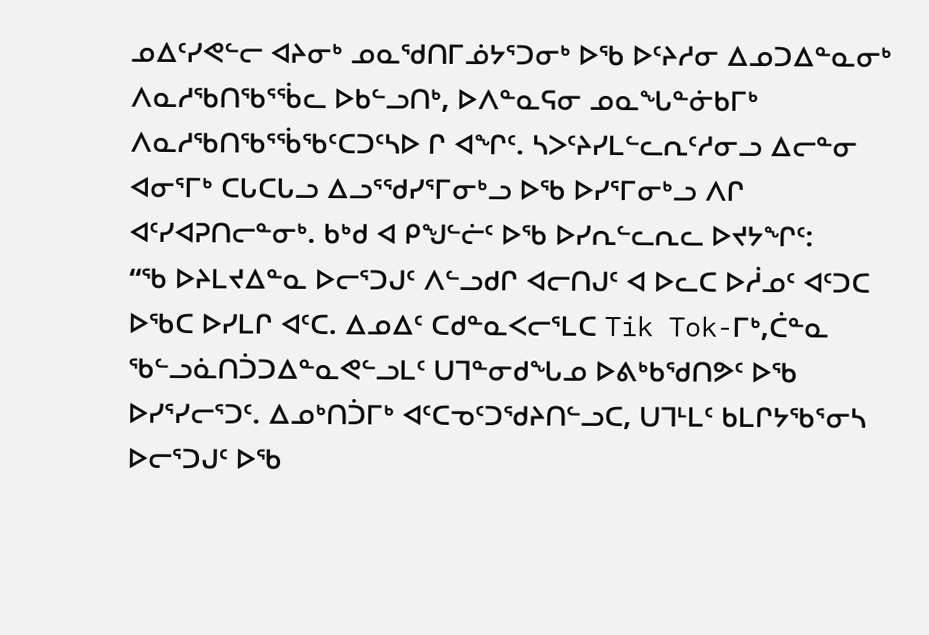ᓄᐃᑦᓯᕙᓪᓕ ᐊᔨᓂᒃ ᓄᓇᖁᑎᒥᓅᔭᕐᑐᓂᒃ ᐅᖃ ᐅᑦᔨᓱᓂ ᐃᓄᑐᐃᓐᓇᓂᒃ ᐱᓇᓱᖃᑎᖃᕐᖄᓚ ᐅᑲᓪᓗᑎᒃ, ᐅᐱᓐᓇᕋᓂ ᓄᓇᖓᓐᓃᑲᒥᒃ ᐱᓇᓱᖃᑎᖃᕐᖄᖃᑦᑕᑐᑦᓴᐅ ᒋ ᐊᖏᑦ. ᓴᐳᑦᔨᓯᒪᓪᓚᕆᑦᓱᓂᓗ ᐃᓕᓐᓂ ᐊᓂᕐᒥᒃ ᑕᒐᑕᒐᓗ ᐃᓗᕐᖁᓯᕐᒥᓂᒃᓗ ᐅᖃ ᐅᓯᕐᒥᓂᒃᓗ ᐱᒋ ᐊᑦᓯᐊᕈᑎᓕᓐᓂᒃ. ᑲᒃᑯ ᐊ ᑭᖑᓪᓖᑦ ᐅᖃ ᐅᓯᕆᓪᓚᕆᓚ ᐅᔪᔭᖏᑦ:
“ᖃ ᐅᔨᒪᔪᐃᓐᓇ ᐅᓕᕐᑐᒍᑦ ᐱᓪᓗᑯᒋ ᐊᓕᑎᒍᑦ ᐊ ᐅᓚᑕ ᐅᓲᓄᑦ ᐊᑦᑐᑕ ᐅᖃᑕ ᐅᓯᒪᒋ ᐊᑦᑕ. ᐃᓄᐃᑦ ᑕᑯᓐᓇᐸᓕᕐᒪᑕ Tik Tok-ᒥᒃ,ᑖᓐᓇ ᖃᓪᓗᓈᑎᑑᑐᐃᓐᓇᕙᓪᓗᒪᑦ ᑌᒣᓐᓂᑯᖓᓄ ᐅᕕᒃᑲᖁᑎᕗᑦ ᐅᖃ ᐅᓯᕐᓯᓕᕐᑐᑦ. ᐃᓄᒃᑎᑑᒥᒃ ᐊᑦᑕᓀᑦᑐᖁᔨᑎᓪᓗᑕ, ᑌᒣᒻᒪᑦ ᑲᒪᒋᔭᖃᕐᓂᓴ ᐅᓕᕐᑐᒍᑦ ᐅᖃ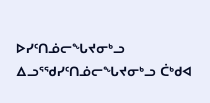ᐅᓯᑦᑎᓅᓕᖓᔪᓂᒃᓗ ᐃᓗᕐᖁᓯᑦᑎᓅᓕᖓᔪᓂᒃᓗ ᑖᒃᑯᐊ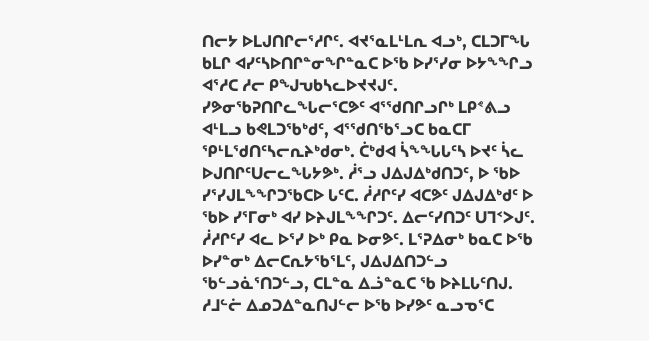ᑎᓕᔭ ᐅᒪᒍᑎᒋᓕᕐᓱᒋᑦ. ᐊᔪᕐᓇᒪᒻᒪᕆ ᐊᓗᒃ, ᑕᒪᑐᒥᖓ ᑲᒪᒋ ᐊᓯᑦᓴᐅᑎᒋᓐᓂᖏᓐᓇᑕ ᐅᖃ ᐅᓯᕐᓯᓂ ᐅᔭᖕᖏᓗ ᐊᕐᓱᑕ ᓱᓕ ᑭᖑᕃᑲᓴᓚᐅᔪᔪᒍᑦ. ᓯᕗᓂᖃᕈᑎᒋᓚᖓᓕᕐᑕᕗᑦ ᐊᕐᖁᑎᒋᓗᒋᒃ ᒪᑭᕝᕕᓗ ᐊᒻᒪᓗ ᑲᕙᒪᑐᖃᒃᑯᑦ, ᐊᕐᖁᑎᖃᕐᓗᑕ ᑲᓇᑕᒥ ᕿᒻᒪᖁᑎᑦᓴᓕᕆᔨᒃᑯᓂᒃ. ᑖᒃᑯᐊ ᓵᖕᖓᒐᑦᓴ ᐅᔪᑦ ᓵᓚ ᐅᒍᑎᒋᑦᑌᓕᓚᖓᔭᕗᒃ. ᓲᕐᓗ ᒍᐃᒍᐃᒃᑯᑎᑐᑦ, ᐅ ᖃᐅ ᓯᕐᓯᒍᒪᖕᖏᑐᖃᑕᐅ ᒐᑦᑕ. ᓲᓱᒋᑦᓯ ᐊᑕᕗᑦ ᒍᐃᒍᐃᒃᑯᑦ ᐅ ᖃᐅ ᓯᕐᒥᓂᒃ ᐊᓯ ᐅᔨᒍᒪᖕᖏᑐᑦ. ᐃᓕᑦᓯᑎᑐᑦ ᑌᒣᑉᐳᒍᑦ. ᓲᓱᒋᑦᓯ ᐊᓚ ᐅᕐᓯ ᐅᒃ ᑭᓇ ᐅᓂᕗᑦ. ᒪᕐᕈᐃᓂᒃ ᑲᓇᑕ ᐅᖃ ᐅᓯᓐᓂᒃ ᐃᓕᑕᕆᔭᖃᕐᒪᑦ, ᒍᐃᒍᐃᑎᑐᓪᓗ ᖃᓪᓗᓈᕐᑎᑐᓪᓗ, ᑕᒪᓐᓇ ᐃᓘᓐᓇᑕ ᖃ ᐅᔨᒪᒐᑦᑎᒍ. ᓱᒧᓪᓖ ᐃᓄᑐᐃᓐᓇᑎᒍᓪᓕ ᐅᖃ ᐅᓯᕗᑦ ᓇᓗᓀᕐᑕ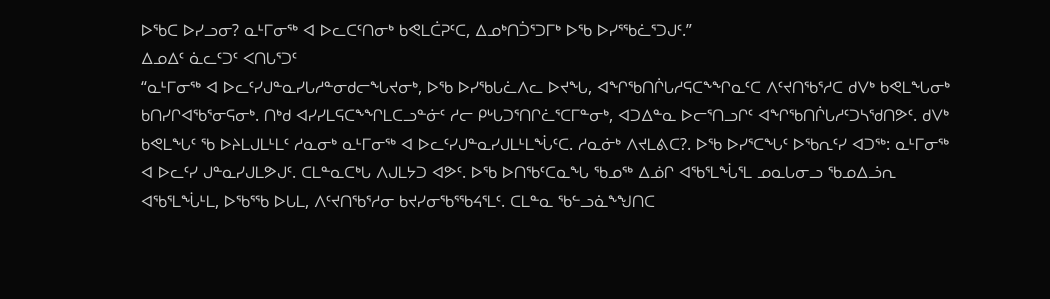ᐅᖃᑕ ᐅᓯᓗᓂ? ᓇᒻᒥᓂᖅ ᐊ ᐅᓚᑕᑦᑎᓂᒃ ᑲᕙᒪᑖᕈᑦᑕ, ᐃᓄᒃᑎᑑᕐᑐᒥᒃ ᐅᖃ ᐅᓯᕐᖃᓛᕐᑐᒍᑦ.”
ᐃᓄᐃᑦ ᓈᓚᑦᑐᑦ ᐸᑎᒐᕐᑐᑦ
“ᓇᒻᒥᓂᖅ ᐊ ᐅᓚᑦᓯᒍᓐᓇᓯᒐᓱᓐᓂᑯᓕᖓᔪᓂᒃ, ᐅᖃ ᐅᓯᖃᒐᓛᐱᓚ ᐅᔪᖓ, ᐊᖏᖃᑎᒌᒐᓱᕋᑕᖕᖏᓇᑦᑕ ᐱᑦᔪᑎᖃᕐᓱᑕ ᑯᐯᒃ ᑲᕙᒪᖓᓂᒃ ᑲᑎᓯᒋᐊᖃᕐᓂᕋᓂᒃ. ᑎᒃᑯ ᐊᓯᓯᒪᕋᑕᖕᖏᒪᑕᓗᓐᓃᑦ ᓱᓕ ᑭᒡᒐᑐᕐᑎᒋᓛᕐᑕᒥᓐᓂᒃ, ᐊᑐᐃᓐᓇ ᐅᓕᕐᑎᓗᒋᑦ ᐊᖏᖃᑎᒌᒐᓱᑦᑐᓴᖁᑎᕗᑦ. ᑯᐯᒃ ᑲᕙᒪᖓᑦ ᖃ ᐅᔨᒪᒍᒪᒻᒪᑦ ᓱᓇᓂᒃ ᓇᒻᒥᓂᖅ ᐊ ᐅᓚᑦᓯᒍᓐᓇᓯᒍᒪᒻᒪᖔᑦᑕ. ᓱᓇᓃᒃ ᐱᔪᒪᕕᑕ?. ᐅᖃ ᐅᓯᕐᑕᖓᑦ ᐅᖃᕆᑦᓯ ᐊᑐᖅ: ᓇᒻᒥᓂᖅ ᐊ ᐅᓚᑦᓯ ᒍᓐᓇᓯᒍᒪᕗᒍᑦ. ᑕᒪᓐᓇᑕᒃᒐ ᐱᒍᒪᔭᑐ ᐊᕗᑦ. ᐅᖃ ᐅᑎᖃᑦᑕᓇᖓ ᖃᓄᖅ ᐃᓅᒋ ᐊᖃᕐᒪᖔᕐᒪ ᓄᓇᒐᓂᓗ ᖃᓄᐃᓘᕆ ᐊᖃᕐᒪᖔᒻᒪ, ᐅᖃᕐᖃ ᐅᒐᒪ, ᐱᑦᔪᑎᖃᕐᓱᓂ ᑲᔪᓯᓂᖃᕐᖃᔦᕐᒪᑦ. ᑕᒪᓐᓇ ᖃᓪᓗᓈᖕᖑᑎᑕ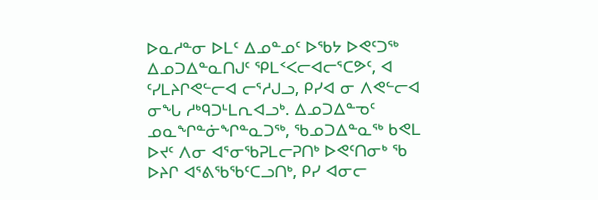ᐅᓇᓱᓐᓂ ᐅᒪᑦ ᐃᓄᓐᓄᑦ ᐅᖃᔭ ᐅᕙᑦᑐᖅ ᐃᓄᑐᐃᓐᓇᑎᒍᑦ ᕿᒪᑉᐸᓕᐊᓕᕐᑕᕗᑦ, ᐊ ᑦᓯᒪᔨᒋᕙᓪᓕᐊ ᓕᕐᓱᒍᓗ, ᑭᓯᐊ ᓂ ᐱᕙᓪᓕᐊ ᓂᖓ ᓱᒃᑫᑐᒻᒪᕆᐊᓗᒃ. ᐃᓄᑐᐃᓐᓀᑦ ᓄᓇᖏᓐᓃᖏᓐᓇᑐᖅ, ᖃᓄᑐᐃᓐᓇᖅ ᑲᕙᒪ ᐅᔪᑦ ᐱᓂ ᐊᕐᓂᖃᕈᒪᓕᕈᑎᒃ ᐅᕙᑦᑎᓂᒃ ᖃ ᐅᔨᒋ ᐊᕐᕕᖃᖃᑦᑕᓗᑎᒃ, ᑭᓯ ᐊᓂᓕ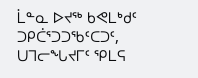ᒫᓐᓇ ᐅᔪᖅ ᑲᕙᒪᒃᑯᑦ ᑐᑭᑖᕐᑐᑐᖃᑦᑕᑐᑦ, ᑌᒣᓕᖓᔪᒥᑦ ᕿᒪᕋ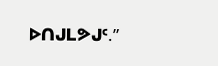ᐅᑎᒍᒪᕗᒍᑦ.”